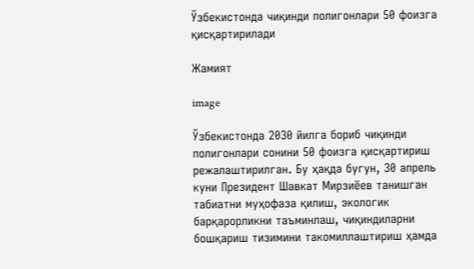Ўзбекистонда чиқинди полигонлари 50 фоизга қисқартирилади

Жамият

image

Ўзбекистонда 2030 йилга бориб чиқинди полигонлари сонини 50 фоизга қисқартириш режалаштирилган. Бу ҳақда бугун, 30 апрель куни Президент Шавкат Мирзиёев танишган табиатни муҳофаза қилиш, экологик барқарорликни таъминлаш, чиқиндиларни бошқариш тизимини такомиллаштириш ҳамда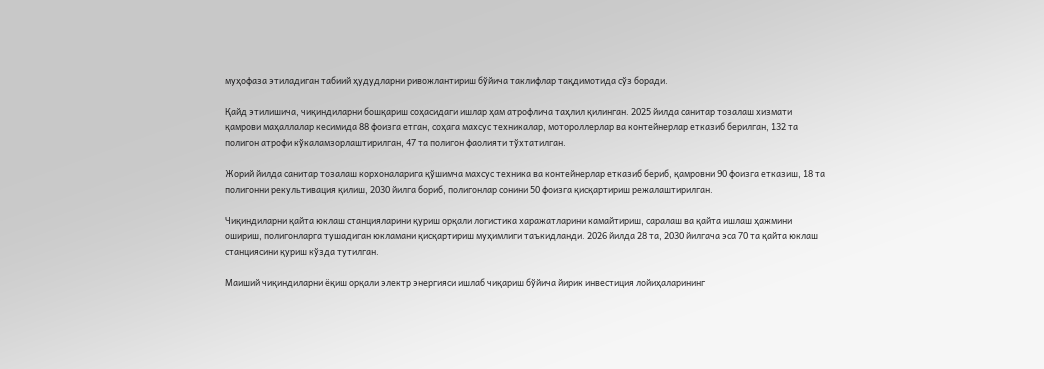муҳофаза этиладиган табиий ҳудудларни ривожлантириш бўйича таклифлар тақдимотида сўз боради.

Қайд этилишича, чиқиндиларни бошқариш соҳасидаги ишлар ҳам атрофлича таҳлил қилинган. 2025 йилда санитар тозалаш хизмати қамрови маҳаллалар кесимида 88 фоизга етган, соҳага махсус техникалар, мотороллерлар ва контейнерлар етказиб берилган, 132 та полигон атрофи кўкаламзорлаштирилган, 47 та полигон фаолияти тўхтатилган.

Жорий йилда санитар тозалаш корхоналарига қўшимча махсус техника ва контейнерлар етказиб бериб, қамровни 90 фоизга етказиш, 18 та полигонни рекультивация қилиш, 2030 йилга бориб, полигонлар сонини 50 фоизга қисқартириш режалаштирилган.

Чиқиндиларни қайта юклаш станцияларини қуриш орқали логистика харажатларини камайтириш, саралаш ва қайта ишлаш ҳажмини ошириш, полигонларга тушадиган юкламани қисқартириш муҳимлиги таъкидланди. 2026 йилда 28 та, 2030 йилгача эса 70 та қайта юклаш станциясини қуриш кўзда тутилган.

Маиший чиқиндиларни ёқиш орқали электр энергияси ишлаб чиқариш бўйича йирик инвестиция лойиҳаларининг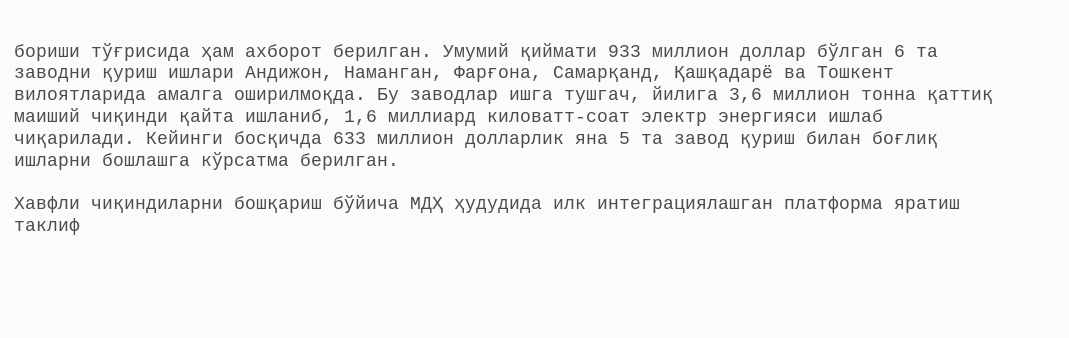бориши тўғрисида ҳам ахборот берилган. Умумий қиймати 933 миллион доллар бўлган 6 та заводни қуриш ишлари Андижон, Наманган, Фарғона, Самарқанд, Қашқадарё ва Тошкент вилоятларида амалга оширилмоқда. Бу заводлар ишга тушгач, йилига 3,6 миллион тонна қаттиқ маиший чиқинди қайта ишланиб, 1,6 миллиард киловатт-соат электр энергияси ишлаб чиқарилади. Кейинги босқичда 633 миллион долларлик яна 5 та завод қуриш билан боғлиқ ишларни бошлашга кўрсатма берилган.

Хавфли чиқиндиларни бошқариш бўйича МДҲ ҳудудида илк интеграциялашган платформа яратиш таклиф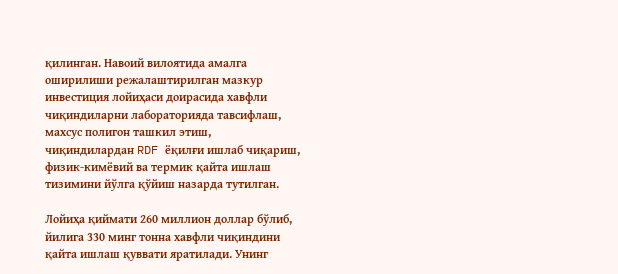қилинган. Навоий вилоятида амалга оширилиши режалаштирилган мазкур инвестиция лойиҳаси доирасида хавфли чиқиндиларни лабораторияда тавсифлаш, махсус полигон ташкил этиш, чиқиндилардан RDF ёқилғи ишлаб чиқариш, физик-кимёвий ва термик қайта ишлаш тизимини йўлга қўйиш назарда тутилган.

Лойиҳа қиймати 260 миллион доллар бўлиб, йилига 330 минг тонна хавфли чиқиндини қайта ишлаш қуввати яратилади. Унинг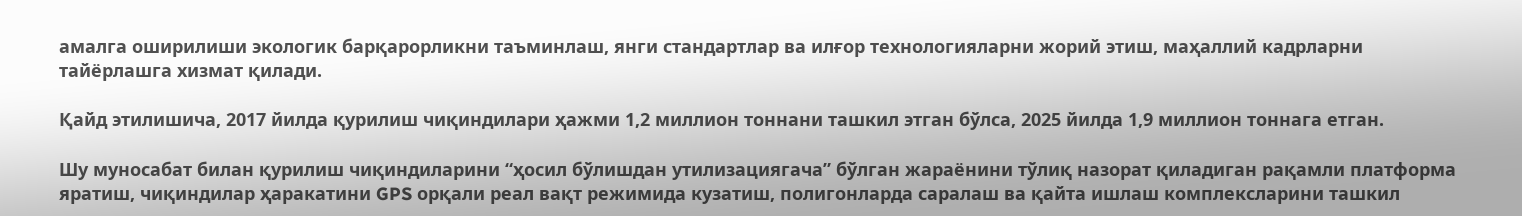амалга оширилиши экологик барқарорликни таъминлаш, янги стандартлар ва илғор технологияларни жорий этиш, маҳаллий кадрларни тайёрлашга хизмат қилади.

Қайд этилишича, 2017 йилда қурилиш чиқиндилари ҳажми 1,2 миллион тоннани ташкил этган бўлса, 2025 йилда 1,9 миллион тоннага етган.

Шу муносабат билан қурилиш чиқиндиларини “ҳосил бўлишдан утилизациягача” бўлган жараёнини тўлиқ назорат қиладиган рақамли платформа яратиш, чиқиндилар ҳаракатини GPS орқали реал вақт режимида кузатиш, полигонларда саралаш ва қайта ишлаш комплексларини ташкил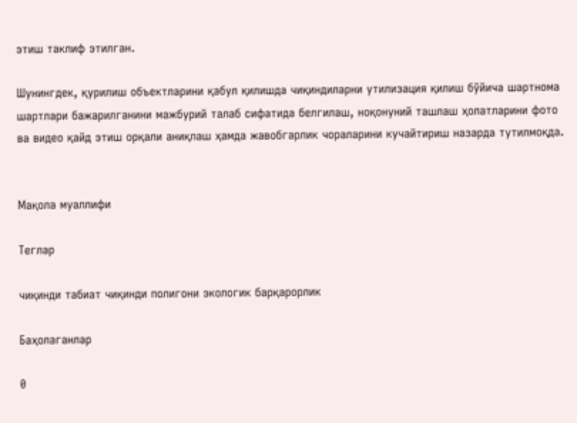этиш таклиф этилган.

Шунингдек, қурилиш объектларини қабул қилишда чиқиндиларни утилизация қилиш бўйича шартнома шартлари бажарилганини мажбурий талаб сифатида белгилаш, ноқонуний ташлаш ҳолатларини фото ва видео қайд этиш орқали аниқлаш ҳамда жавобгарлик чораларини кучайтириш назарда тутилмоқда.


Мақола муаллифи

Теглар

чиқинди табиат чиқинди полигони экологик барқарорлик

Баҳолаганлар

0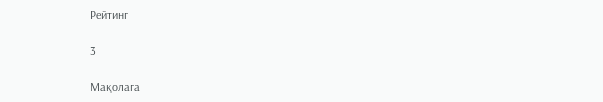Рейтинг

3

Мақолага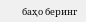баҳо беринг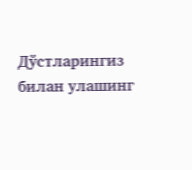Дўстларингиз билан улашинг